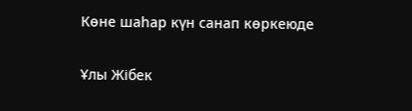Көне шаһар күн санап көркеюде

Ұлы Жібек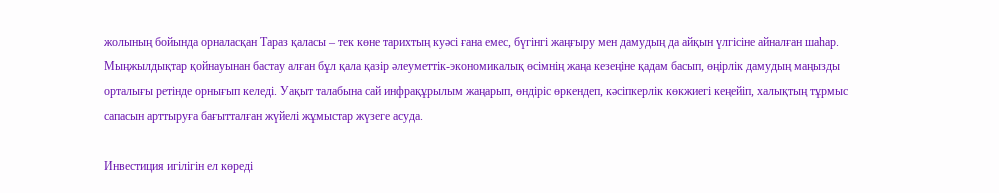жолының бойында орналасқан Тараз қаласы – тек көне тарихтың куәсі ғана емес, бүгінгі жаңғыру мен дамудың да айқын үлгісіне айналған шаһар. Мыңжылдықтар қойнауынан бастау алған бұл қала қазір әлеуметтік-экономикалық өсімнің жаңа кезеңіне қадам басып, өңірлік дамудың маңызды орталығы ретінде орнығып келеді. Уақыт талабына сай инфрақұрылым жаңарып, өндіріс өркендеп, кәсіпкерлік көкжиегі кеңейіп, халықтың тұрмыс сапасын арттыруға бағытталған жүйелі жұмыстар жүзеге асуда.

Инвестиция игілігін ел көреді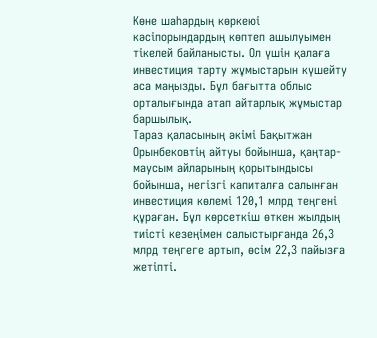Көне шаһардың көркеюі кәсіпорындардың көптеп ашылуымен тікелей байланысты. Ол үшін қалаға инвестиция тарту жұмыстарын күшейту аса маңызды. Бұл бағытта облыс орталығында атап айтарлық жұмыстар баршылық.
Тараз қаласының әкімі Бақытжан Орынбековтің айтуы бойынша, қаңтар-маусым айларының қорытындысы бойынша, негізгі капиталға салынған инвестиция көлемі 120,1 млрд теңгені құраған. Бұл көрсеткіш өткен жылдың тиісті кезеңімен салыстырғанда 26,3 млрд теңгеге артып, өсім 22,3 пайызға жетіпті.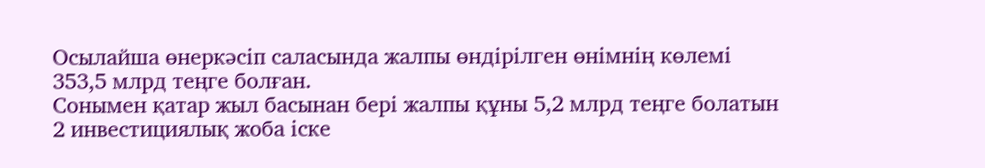Осылайша өнеркәсіп саласында жалпы өндірілген өнімнің көлемі 353,5 млрд теңге болған.
Сонымен қатар жыл басынан бері жалпы құны 5,2 млрд теңге болатын 2 инвестициялық жоба іске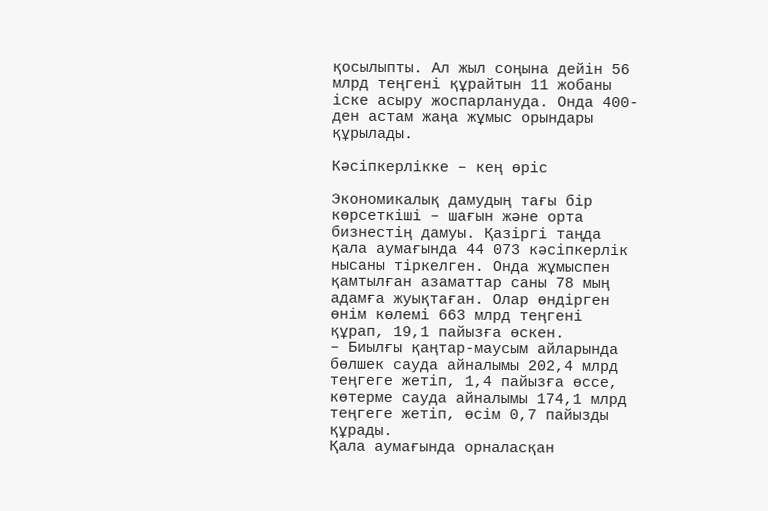қосылыпты. Ал жыл соңына дейін 56 млрд теңгені құрайтын 11 жобаны іске асыру жоспарлануда. Онда 400-ден астам жаңа жұмыс орындары құрылады.

Кәсіпкерлікке – кең өріс

Экономикалық дамудың тағы бір көрсеткіші – шағын және орта бизнестің дамуы. Қазіргі таңда қала аумағында 44 073 кәсіпкерлік нысаны тіркелген. Онда жұмыспен қамтылған азаматтар саны 78 мың адамға жуықтаған. Олар өндірген өнім көлемі 663 млрд теңгені құрап, 19,1 пайызға өскен.
– Биылғы қаңтар-маусым айларында бөлшек сауда айналымы 202,4 млрд теңгеге жетіп, 1,4 пайызға өссе, көтерме сауда айналымы 174,1 млрд теңгеге жетіп, өсім 0,7 пайызды құрады.
Қала аумағында орналасқан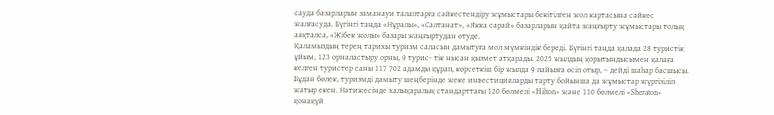сауда базарларын заманауи талаптарға сәйкестендіру жұмыстары бекітілген жол картасына сәйкес жалғасуда. Бүгінгі таңда «Нұралы», «Салтанат», «Якка сарай» базарларын қайта жаңғырту жұмыстары толық аяқталса, «Жібек жолы» базары жаңғыртудан өтуде.
Қаламыздың терең тарихы туризм саласын дамытуға мол мүмкіндік береді. Бүгінгі таңда қалада 28 туристік ұйым, 123 орналастыру орны, 9 турис- тік нысан қызмет атқарады. 2025 жылдың қорытындысымен қалаға келген туристер саны 117 702 адамды құрап, көрсеткіш бір жылда 9 пайызға өсіп отыр, – дейді шаһар басшысы.
Бұдан бөлек, туризмді дамыту шеңберінде жеке инвестицияларды тарту бойынша да жұмыстар жүргізіліп жатыр екен. Нәтижесінде халықаралық стандарттағы 120 бөлмелі «Hilton» және 110 бөлмелі «Sheraton» қонақүй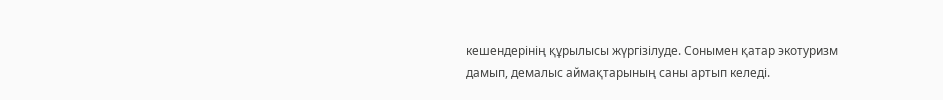кешендерінің құрылысы жүргізілуде. Сонымен қатар экотуризм дамып, демалыс аймақтарының саны артып келеді.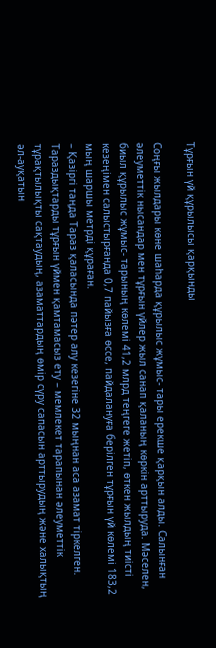Тұрғын үй құрылысы қарқынды

Соңғы жылдары көне шаһарда құрылыс жұмыс- тары ерекше қарқын алды. Салынған әлеуметтік нысандар мен тұрғын үйлер жыл санап қаланың көркін арттыруда. Мәселен, биыл құрылыс жұмыс- тарының көлемі 41,2 млрд теңгеге жетіп, өткен жылдың тиісті кезеңімен салыстырғанда 0,7 пайызға өссе, пайдалануға берілген тұрғын үй көлемі 183,2 мың шаршы метрді құраған.
– Қазіргі таңда Тараз қаласында пәтер алу кезегіне 32 мыңнан аса азамат тіркелген. Тараздықтарды тұрғын үймен қамтамасыз ету – мемлекет тарапынан әлеуметтік тұрақтылықты сақтаудың, азаматтардың өмір сүру сапасын арттырудың және халықтың әл-ауқатын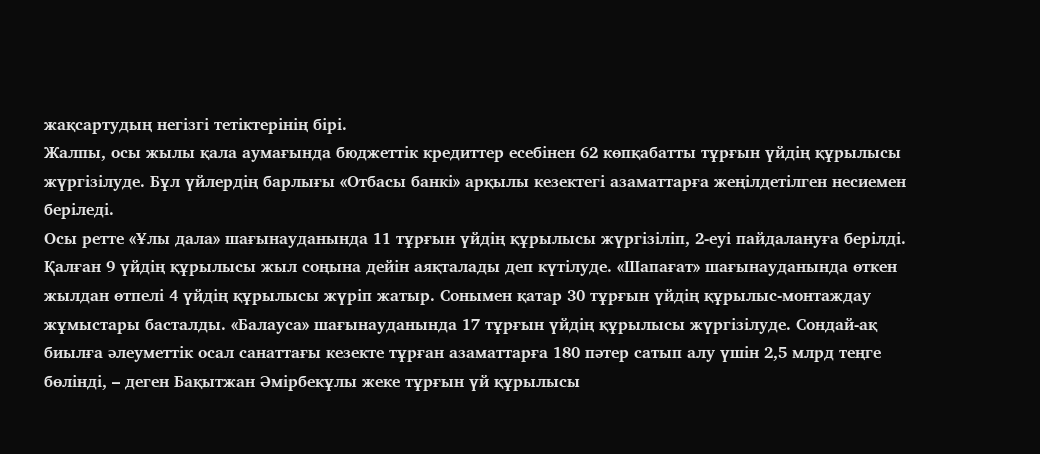жақсартудың негізгі тетіктерінің бірі.
Жалпы, осы жылы қала аумағында бюджеттік кредиттер есебінен 62 көпқабатты тұрғын үйдің құрылысы жүргізілуде. Бұл үйлердің барлығы «Отбасы банкі» арқылы кезектегі азаматтарға жеңілдетілген несиемен беріледі.
Осы ретте «Ұлы дала» шағынауданында 11 тұрғын үйдің құрылысы жүргізіліп, 2-еуі пайдалануға берілді. Қалған 9 үйдің құрылысы жыл соңына дейін аяқталады деп күтілуде. «Шапағат» шағынауданында өткен жылдан өтпелі 4 үйдің құрылысы жүріп жатыр. Сонымен қатар 30 тұрғын үйдің құрылыс-монтаждау жұмыстары басталды. «Балауса» шағынауданында 17 тұрғын үйдің құрылысы жүргізілуде. Сондай-ақ биылға әлеуметтік осал санаттағы кезекте тұрған азаматтарға 180 пәтер сатып алу үшін 2,5 млрд теңге бөлінді, – деген Бақытжан Әмірбекұлы жеке тұрғын үй құрылысы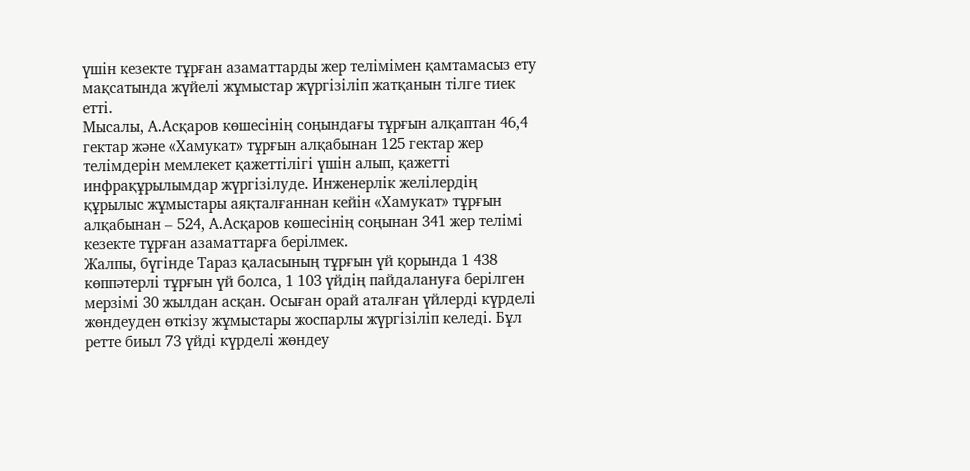үшін кезекте тұрған азаматтарды жер телімімен қамтамасыз ету мақсатында жүйелі жұмыстар жүргізіліп жатқанын тілге тиек етті.
Мысалы, А.Асқаров көшесінің соңындағы тұрғын алқаптан 46,4 гектар және «Хамукат» тұрғын алқабынан 125 гектар жер телімдерін мемлекет қажеттілігі үшін алып, қажетті инфрақұрылымдар жүргізілуде. Инженерлік желілердің құрылыс жұмыстары аяқталғаннан кейін «Хамукат» тұрғын алқабынан – 524, А.Асқаров көшесінің соңынан 341 жер телімі кезекте тұрған азаматтарға берілмек.
Жалпы, бүгінде Тараз қаласының тұрғын үй қорында 1 438 көппәтерлі тұрғын үй болса, 1 103 үйдің пайдалануға берілген мерзімі 30 жылдан асқан. Осыған орай аталған үйлерді күрделі жөндеуден өткізу жұмыстары жоспарлы жүргізіліп келеді. Бұл ретте биыл 73 үйді күрделі жөндеу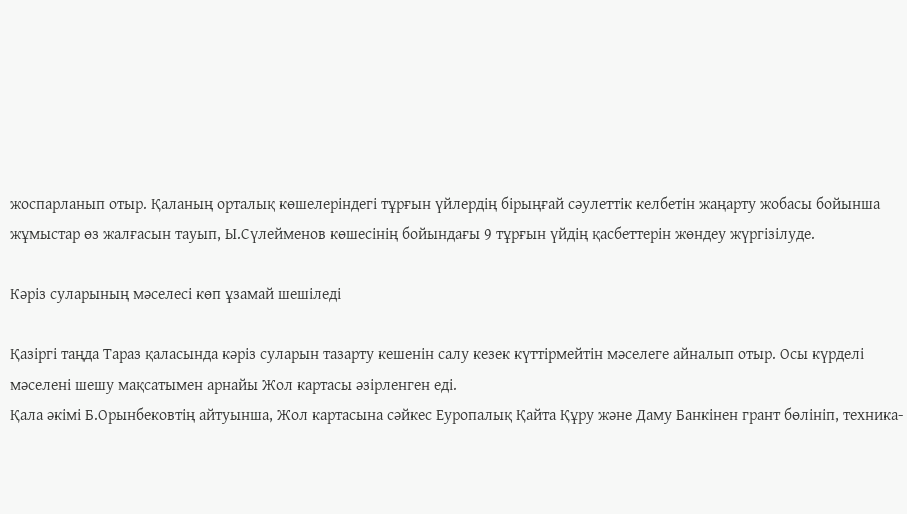жоспарланып отыр. Қаланың орталық көшелеріндегі тұрғын үйлердің бірыңғай сәулеттік келбетін жаңарту жобасы бойынша жұмыстар өз жалғасын тауып, Ы.Сүлейменов көшесінің бойындағы 9 тұрғын үйдің қасбеттерін жөндеу жүргізілуде.

Кәріз суларының мәселесі көп ұзамай шешіледі

Қазіргі таңда Тараз қаласында кәріз суларын тазарту кешенін салу кезек күттірмейтін мәселеге айналып отыр. Осы күрделі мәселені шешу мақсатымен арнайы Жол картасы әзірленген еді.
Қала әкімі Б.Орынбековтің айтуынша, Жол картасына сәйкес Еуропалық Қайта Құру және Даму Банкінен грант бөлініп, техника-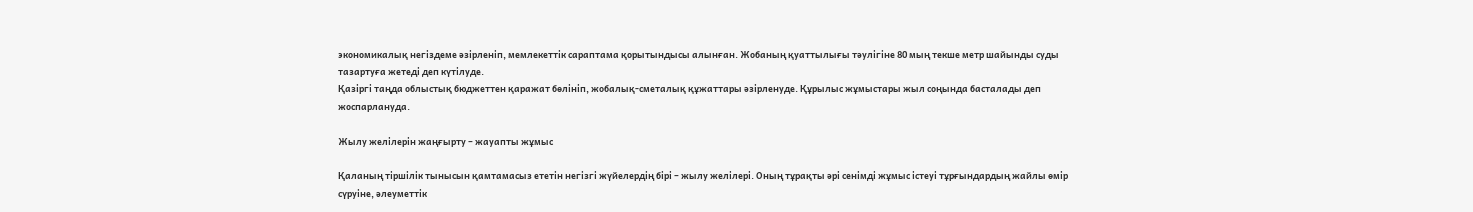экономикалық негіздеме әзірленіп, мемлекеттік сараптама қорытындысы алынған. Жобаның қуаттылығы тәулігіне 80 мың текше метр шайынды суды тазартуға жетеді деп күтілуде.
Қазіргі таңда облыстық бюджеттен қаражат бөлініп, жобалық-сметалық құжаттары әзірленуде. Құрылыс жұмыстары жыл соңында басталады деп жоспарлануда.

Жылу желілерін жаңғырту – жауапты жұмыс

Қаланың тіршілік тынысын қамтамасыз ететін негізгі жүйелердің бірі – жылу желілері. Оның тұрақты әрі сенімді жұмыс істеуі тұрғындардың жайлы өмір сүруіне, әлеуметтік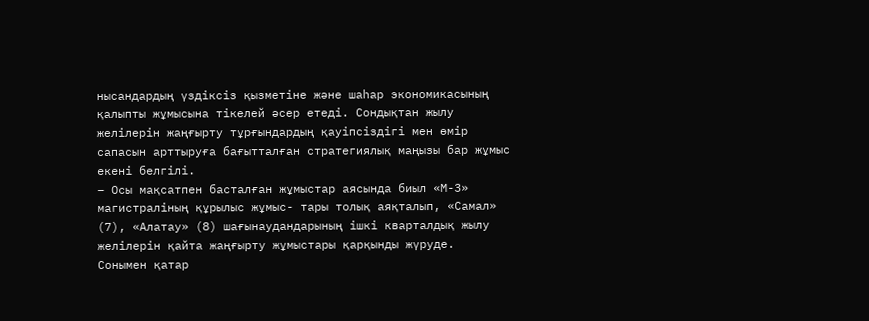нысандардың үздіксіз қызметіне және шаһар экономикасының қалыпты жұмысына тікелей әсер етеді. Сондықтан жылу желілерін жаңғырту тұрғындардың қауіпсіздігі мен өмір сапасын арттыруға бағытталған стратегиялық маңызы бар жұмыс екені белгілі.
– Осы мақсатпен басталған жұмыстар аясында биыл «М-3» магистраліның құрылыс жұмыс- тары толық аяқталып, «Самал» (7), «Алатау» (8) шағынаудандарының ішкі кварталдық жылу желілерін қайта жаңғырту жұмыстары қарқынды жүруде.
Сонымен қатар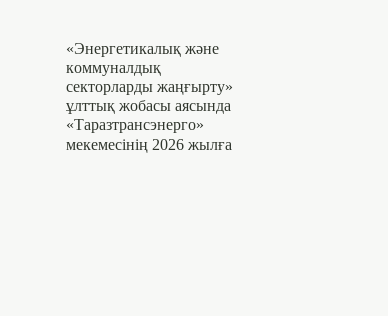«Энергетикалық және коммуналдық секторларды жаңғырту» ұлттық жобасы аясында «Таразтрансэнерго» мекемесінің 2026 жылға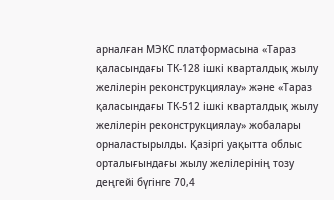арналған МЭКС платформасына «Тараз қаласындағы ТК-128 ішкі кварталдық жылу желілерін реконструкциялау» және «Тараз қаласындағы ТК-512 ішкі кварталдық жылу желілерін реконструкциялау» жобалары орналастырылды. Қазіргі уақытта облыс орталығындағы жылу желілерінің тозу деңгейі бүгінге 70,4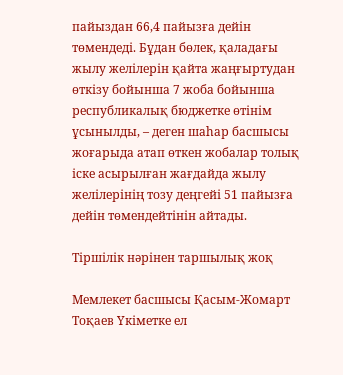пайыздан 66,4 пайызға дейін төмендеді. Бұдан бөлек, қаладағы жылу желілерін қайта жаңғыртудан өткізу бойынша 7 жоба бойынша республикалық бюджетке өтінім ұсынылды, – деген шаһар басшысы жоғарыда атап өткен жобалар толық іске асырылған жағдайда жылу желілерінің тозу деңгейі 51 пайызға дейін төмендейтінін айтады.

Тіршілік нәрінен таршылық жоқ

Мемлекет басшысы Қасым-Жомарт Тоқаев Үкіметке ел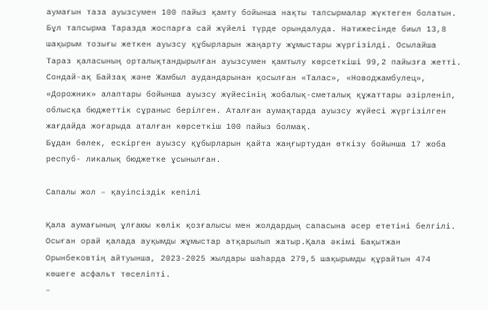аумағын таза ауызсумен 100 пайыз қамту бойынша нақты тапсырмалар жүктеген болатын. Бұл тапсырма Таразда жоспарға сай жүйелі түрде орындалуда. Нәтижесінде биыл 13,8 шақырым тозығы жеткен ауызсу құбырларын жаңарту жұмыстары жүргізілді. Осылайша Тараз қаласының орталықтандырылған ауызсумен қамтылу көрсеткіші 99,2 пайызға жетті.
Сондай-ақ Байзақ және Жамбыл аудандарынан қосылған «Талас», «Новоджамбулец», «Дорожник» алаптары бойынша ауызсу жүйесінің жобалық-сметалық құжаттары әзірленіп, облысқа бюджеттік сұраныс берілген. Аталған аумақтарда ауызсу жүйесі жүргізілген жағдайда жоғарыда аталған көрсеткіш 100 пайыз болмақ.
Бұдан бөлек, ескірген ауызсу құбырларын қайта жаңғыртудан өткізу бойынша 17 жоба респуб- ликалық бюджетке ұсынылған.

Сапалы жол – қауіпсіздік кепілі

Қала аумағының ұлғаюы көлік қозғалысы мен жолдардың сапасына әсер ететіні белгілі. Осыған орай қалада ауқымды жұмыстар атқарылып жатыр.Қала әкімі Бақытжан Орынбековтің айтуынша, 2023-2025 жылдары шаһарда 279,5 шақырымды құрайтын 474 көшеге асфальт төселіпті.
–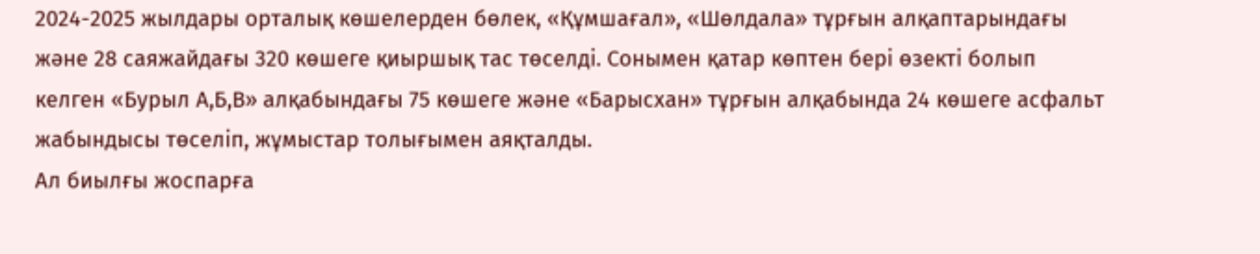2024-2025 жылдары орталық көшелерден бөлек, «Құмшағал», «Шөлдала» тұрғын алқаптарындағы және 28 саяжайдағы 320 көшеге қиыршық тас төселді. Сонымен қатар көптен бері өзекті болып келген «Бурыл А,Б,В» алқабындағы 75 көшеге және «Барысхан» тұрғын алқабында 24 көшеге асфальт жабындысы төселіп, жұмыстар толығымен аяқталды.
Ал биылғы жоспарға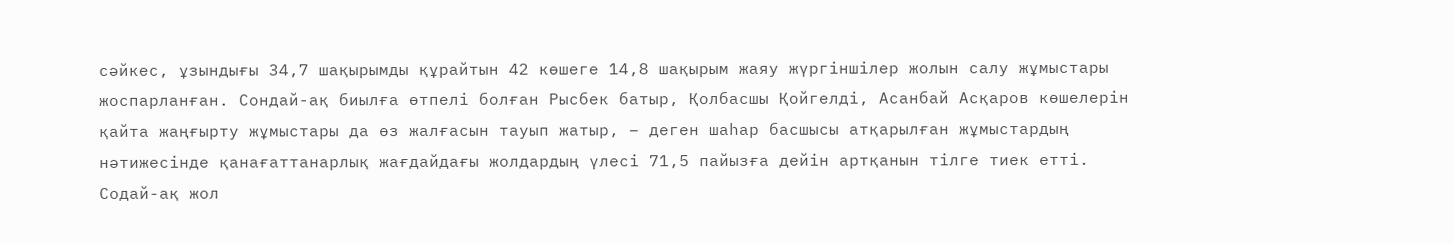сәйкес, ұзындығы 34,7 шақырымды құрайтын 42 көшеге 14,8 шақырым жаяу жүргіншілер жолын салу жұмыстары жоспарланған. Сондай-ақ биылға өтпелі болған Рысбек батыр, Қолбасшы Қойгелді, Асанбай Асқаров көшелерін қайта жаңғырту жұмыстары да өз жалғасын тауып жатыр, – деген шаһар басшысы атқарылған жұмыстардың нәтижесінде қанағаттанарлық жағдайдағы жолдардың үлесі 71,5 пайызға дейін артқанын тілге тиек етті.
Содай-ақ жол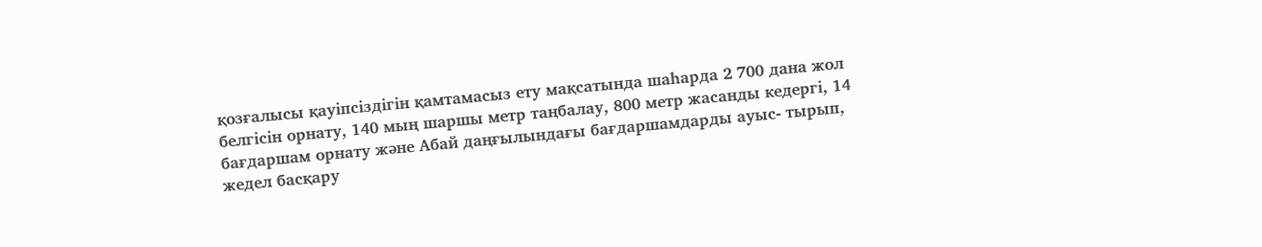қозғалысы қауіпсіздігін қамтамасыз ету мақсатында шаһарда 2 700 дана жол белгісін орнату, 140 мың шаршы метр таңбалау, 800 метр жасанды кедергі, 14 бағдаршам орнату және Абай даңғылындағы бағдаршамдарды ауыс- тырып, жедел басқару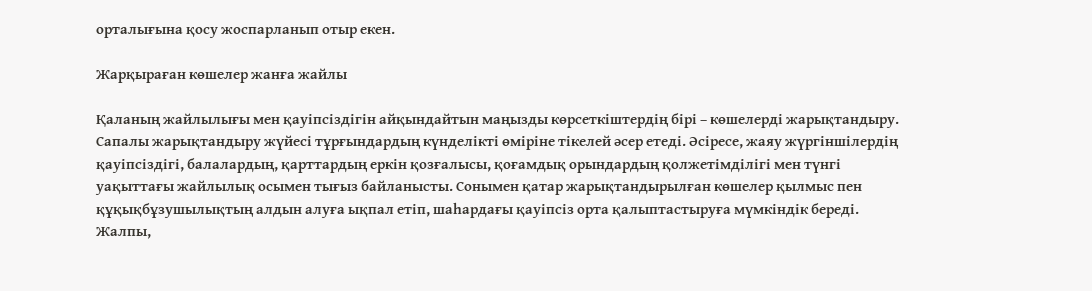орталығына қосу жоспарланып отыр екен.

Жарқыраған көшелер жанға жайлы

Қаланың жайлылығы мен қауіпсіздігін айқындайтын маңызды көрсеткіштердің бірі – көшелерді жарықтандыру. Сапалы жарықтандыру жүйесі тұрғындардың күнделікті өміріне тікелей әсер етеді. Әсіресе, жаяу жүргіншілердің қауіпсіздігі, балалардың, қарттардың еркін қозғалысы, қоғамдық орындардың қолжетімділігі мен түнгі уақыттағы жайлылық осымен тығыз байланысты. Сонымен қатар жарықтандырылған көшелер қылмыс пен құқықбұзушылықтың алдын алуға ықпал етіп, шаһардағы қауіпсіз орта қалыптастыруға мүмкіндік береді.
Жалпы,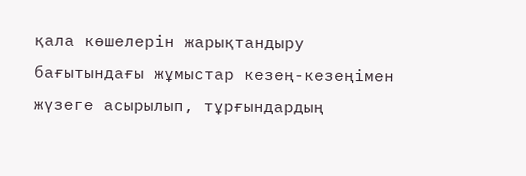қала көшелерін жарықтандыру бағытындағы жұмыстар кезең-кезеңімен жүзеге асырылып, тұрғындардың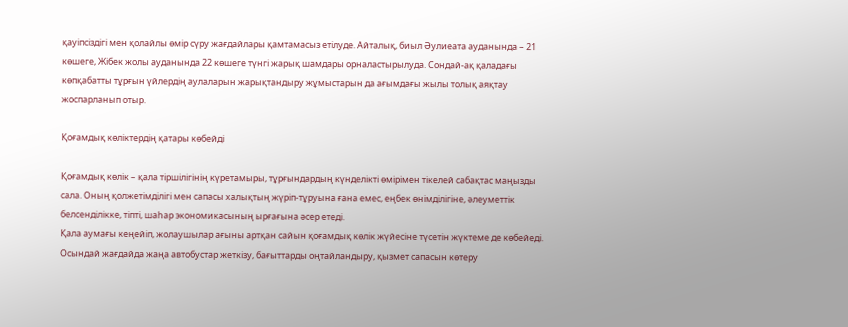қауіпсіздігі мен қолайлы өмір сүру жағдайлары қамтамасыз етілуде. Айталық, биыл Әулиеата ауданында – 21 көшеге, Жібек жолы ауданында 22 көшеге түнгі жарық шамдары орналастырылуда. Сондай-ақ қаладағы көпқабатты тұрғын үйлердің аулаларын жарықтандыру жұмыстарын да ағымдағы жылы толық аяқтау жоспарланып отыр.

Қоғамдық көліктердің қатары көбейді

Қоғамдық көлік – қала тіршілігінің күретамыры, тұрғындардың күнделікті өмірімен тікелей сабақтас маңызды сала. Оның қолжетімділігі мен сапасы халықтың жүріп-тұруына ғана емес, еңбек өнімділігіне, әлеуметтік белсенділікке, тіпті, шаһар экономикасының ырғағына әсер етеді.
Қала аумағы кеңейіп, жолаушылар ағыны артқан сайын қоғамдық көлік жүйесіне түсетін жүктеме де көбейеді. Осындай жағдайда жаңа автобустар жеткізу, бағыттарды оңтайландыру, қызмет сапасын көтеру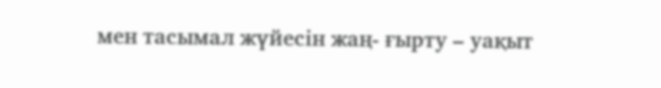мен тасымал жүйесін жаң- ғырту – уақыт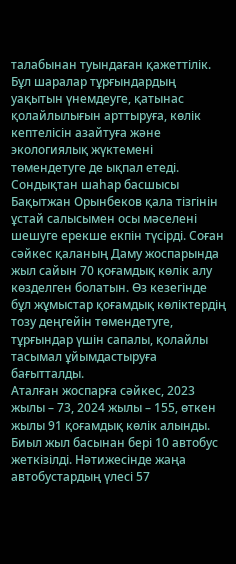талабынан туындаған қажеттілік. Бұл шаралар тұрғындардың уақытын үнемдеуге, қатынас қолайлылығын арттыруға, көлік кептелісін азайтуға және экологиялық жүктемені төмендетуге де ықпал етеді.
Сондықтан шаһар басшысы Бақытжан Орынбеков қала тізгінін ұстай салысымен осы мәселені шешуге ерекше екпін түсірді. Соған сәйкес қаланың Даму жоспарында жыл сайын 70 қоғамдық көлік алу көзделген болатын. Өз кезегінде бұл жұмыстар қоғамдық көліктердің тозу деңгейін төмендетуге, тұрғындар үшін сапалы, қолайлы тасымал ұйымдастыруға бағытталды.
Аталған жоспарға сәйкес, 2023 жылы – 73, 2024 жылы – 155, өткен жылы 91 қоғамдық көлік алынды. Биыл жыл басынан бері 10 автобус жеткізілді. Нәтижесінде жаңа автобустардың үлесі 57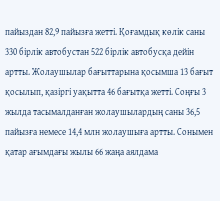пайыздан 82,9 пайызға жетті. Қоғамдық көлік саны 330 бірлік автобустан 522 бірлік автобусқа дейін артты. Жолаушылар бағыттарына қосымша 13 бағыт қосылып, қазіргі уақытта 46 бағытқа жетті. Соңғы 3 жылда тасымалданған жолаушылардың саны 36,5 пайызға немесе 14,4 млн жолаушыға артты. Сонымен қатар ағымдағы жылы 66 жаңа аялдама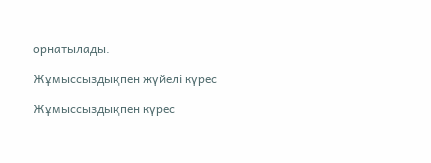орнатылады.

Жұмыссыздықпен жүйелі күрес

Жұмыссыздықпен күрес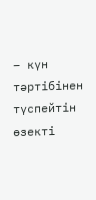– күн тәртібінен түспейтін өзекті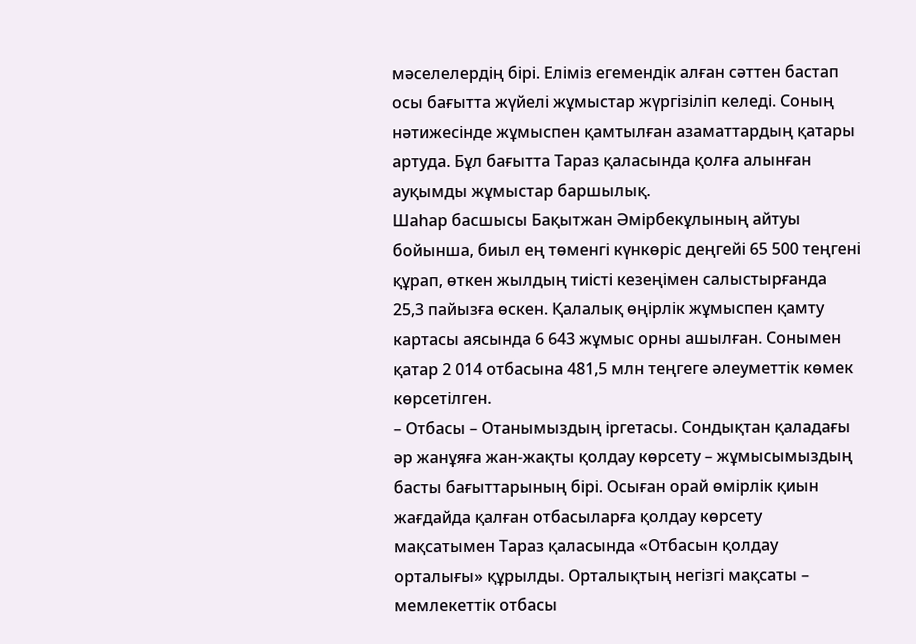мәселелердің бірі. Еліміз егемендік алған сәттен бастап осы бағытта жүйелі жұмыстар жүргізіліп келеді. Соның нәтижесінде жұмыспен қамтылған азаматтардың қатары артуда. Бұл бағытта Тараз қаласында қолға алынған ауқымды жұмыстар баршылық.
Шаһар басшысы Бақытжан Әмірбекұлының айтуы бойынша, биыл ең төменгі күнкөріс деңгейі 65 500 теңгені құрап, өткен жылдың тиісті кезеңімен салыстырғанда 25,3 пайызға өскен. Қалалық өңірлік жұмыспен қамту картасы аясында 6 643 жұмыс орны ашылған. Сонымен қатар 2 014 отбасына 481,5 млн теңгеге әлеуметтік көмек көрсетілген.
– Отбасы – Отанымыздың іргетасы. Сондықтан қаладағы әр жанұяға жан-жақты қолдау көрсету – жұмысымыздың басты бағыттарының бірі. Осыған орай өмірлік қиын жағдайда қалған отбасыларға қолдау көрсету мақсатымен Тараз қаласында «Отбасын қолдау орталығы» құрылды. Орталықтың негізгі мақсаты – мемлекеттік отбасы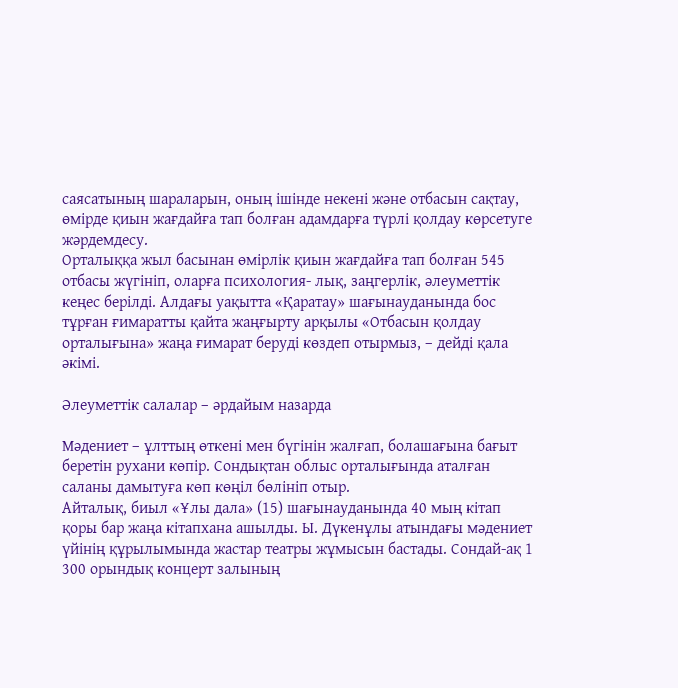саясатының шараларын, оның ішінде некені және отбасын сақтау, өмірде қиын жағдайға тап болған адамдарға түрлі қолдау көрсетуге жәрдемдесу.
Орталыққа жыл басынан өмірлік қиын жағдайға тап болған 545 отбасы жүгініп, оларға психология- лық, заңгерлік, әлеуметтік кеңес берілді. Алдағы уақытта «Қаратау» шағынауданында бос тұрған ғимаратты қайта жаңғырту арқылы «Отбасын қолдау орталығына» жаңа ғимарат беруді көздеп отырмыз, – дейді қала әкімі.

Әлеуметтік салалар – әрдайым назарда

Мәдениет – ұлттың өткені мен бүгінін жалғап, болашағына бағыт беретін рухани көпір. Сондықтан облыс орталығында аталған саланы дамытуға көп көңіл бөлініп отыр.
Айталық, биыл «Ұлы дала» (15) шағынауданында 40 мың кітап қоры бар жаңа кітапхана ашылды. Ы. Дүкенұлы атындағы мәдениет үйінің құрылымында жастар театры жұмысын бастады. Сондай-ақ 1 300 орындық концерт залының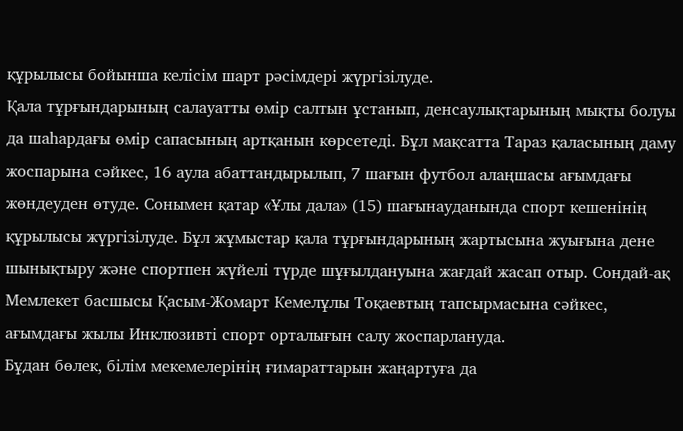құрылысы бойынша келісім шарт рәсімдері жүргізілуде.
Қала тұрғындарының салауатты өмір салтын ұстанып, денсаулықтарының мықты болуы да шаһардағы өмір сапасының артқанын көрсетеді. Бұл мақсатта Тараз қаласының даму жоспарына сәйкес, 16 аула абаттандырылып, 7 шағын футбол алаңшасы ағымдағы жөндеуден өтуде. Сонымен қатар «Ұлы дала» (15) шағынауданында спорт кешенінің құрылысы жүргізілуде. Бұл жұмыстар қала тұрғындарының жартысына жуығына дене шынықтыру және спортпен жүйелі түрде шұғылдануына жағдай жасап отыр. Сондай-ақ Мемлекет басшысы Қасым-Жомарт Кемелұлы Тоқаевтың тапсырмасына сәйкес, ағымдағы жылы Инклюзивті спорт орталығын салу жоспарлануда.
Бұдан бөлек, білім мекемелерінің ғимараттарын жаңартуға да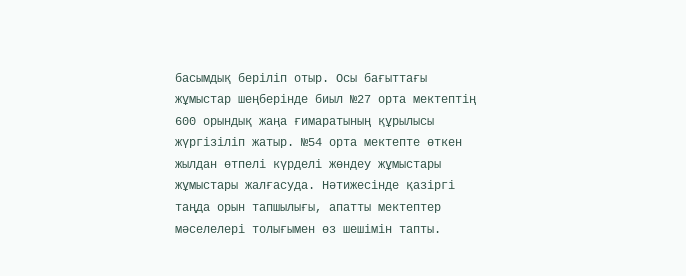басымдық беріліп отыр. Осы бағыттағы жұмыстар шеңберінде биыл №27 орта мектептің 600 орындық жаңа ғимаратының құрылысы жүргізіліп жатыр. №54 орта мектепте өткен жылдан өтпелі күрделі жөндеу жұмыстары жұмыстары жалғасуда. Нәтижесінде қазіргі таңда орын тапшылығы, апатты мектептер мәселелері толығымен өз шешімін тапты.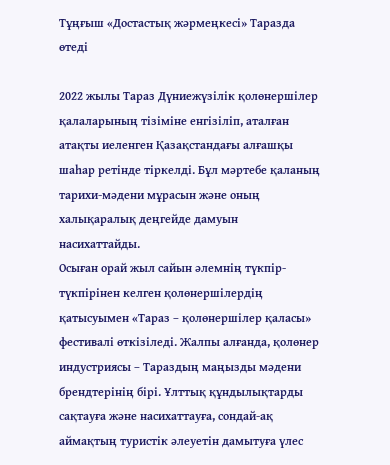Тұңғыш «Достастық жәрмеңкесі» Таразда өтеді

2022 жылы Тараз Дүниежүзілік қолөнершілер қалаларының тізіміне енгізіліп, аталған атақты иеленген Қазақстандағы алғашқы шаһар ретінде тіркелді. Бұл мәртебе қаланың тарихи-мәдени мұрасын және оның халықаралық деңгейде дамуын насихаттайды.
Осыған орай жыл сайын әлемнің түкпір-түкпірінен келген қолөнершілердің қатысуымен «Тараз – қолөнершілер қаласы» фестивалі өткізіледі. Жалпы алғанда, қолөнер индустриясы – Тараздың маңызды мәдени брендтерінің бірі. Ұлттық құндылықтарды сақтауға және насихаттауға, сондай-ақ аймақтың туристік әлеуетін дамытуға үлес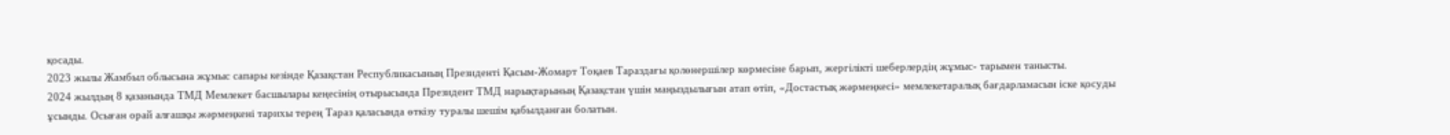қосады.
2023 жылы Жамбыл облысына жұмыс сапары кезінде Қазақстан Республикасының Президенті Қасым-Жомарт Тоқаев Тараздағы қолөнершілер көрмесіне барып, жергілікті шеберлердің жұмыс- тарымен танысты.
2024 жылдың 8 қазанында ТМД Мемлекет басшылары кеңесінің отырысында Президент ТМД нарықтарының Қазақстан үшін маңыздылығын атап өтіп, «Достастық жәрмеңкесі» мемлекетаралық бағдарламасын іске қосуды ұсынды. Осыған орай алғашқы жәрмеңкені тарихы терең Тараз қаласында өткізу туралы шешім қабылданған болатын.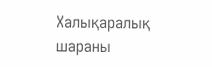Халықаралық шараны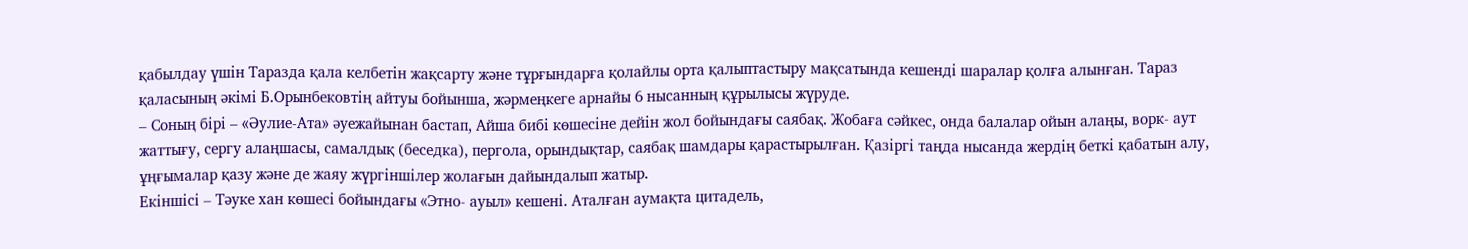қабылдау үшін Таразда қала келбетін жақсарту және тұрғындарға қолайлы орта қалыптастыру мақсатында кешенді шаралар қолға алынған. Тараз қаласының әкімі Б.Орынбековтің айтуы бойынша, жәрмеңкеге арнайы 6 нысанның құрылысы жүруде.
– Соның бірі – «Әулие-Ата» әуежайынан бастап, Айша бибі көшесіне дейін жол бойындағы саябақ. Жобаға сәйкес, онда балалар ойын алаңы, ворк- аут жаттығу, сергу алаңшасы, самалдық (беседка), пергола, орындықтар, саябақ шамдары қарастырылған. Қазіргі таңда нысанда жердің беткі қабатын алу, ұңғымалар қазу және де жаяу жүргіншілер жолағын дайындалып жатыр.
Екіншісі – Тәуке хан көшесі бойындағы «Этно- ауыл» кешені. Аталған аумақта цитадель,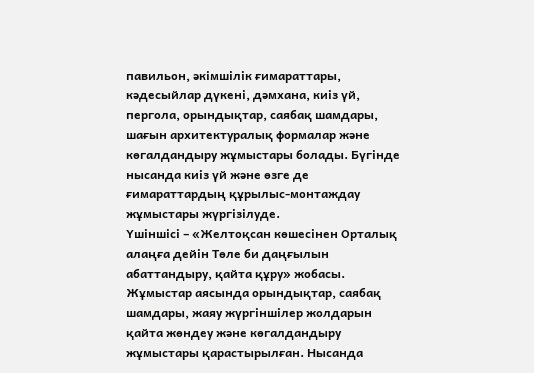павильон, әкімшілік ғимараттары, кәдесыйлар дүкені, дәмхана, киіз үй, пергола, орындықтар, саябақ шамдары, шағын архитектуралық формалар және көгалдандыру жұмыстары болады. Бүгінде нысанда киіз үй және өзге де ғимараттардың құрылыс-монтаждау жұмыстары жүргізілуде.
Үшіншісі – «Желтоқсан көшесінен Орталық алаңға дейін Төле би даңғылын абаттандыру, қайта құру» жобасы. Жұмыстар аясында орындықтар, саябақ шамдары, жаяу жүргіншілер жолдарын қайта жөндеу және көгалдандыру жұмыстары қарастырылған. Нысанда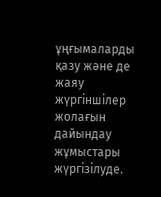ұңғымаларды қазу және де жаяу жүргіншілер жолағын дайындау жұмыстары жүргізілуде.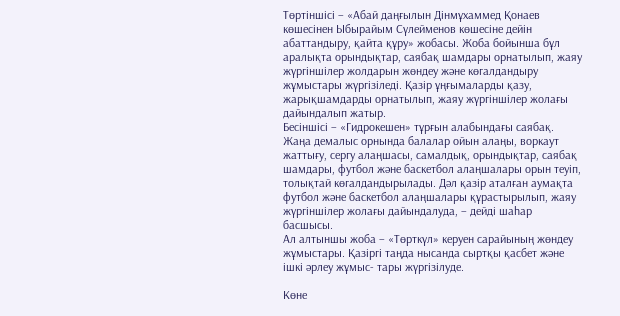Төртіншісі – «Абай даңғылын Дінмұхаммед Қонаев көшесінен Ыбырайым Сүлейменов көшесіне дейін абаттандыру, қайта құру» жобасы. Жоба бойынша бұл аралықта орындықтар, саябақ шамдары орнатылып, жаяу жүргіншілер жолдарын жөндеу және көгалдандыру жұмыстары жүргізіледі. Қазір ұңғымаларды қазу, жарықшамдарды орнатылып, жаяу жүргіншілер жолағы дайындалып жатыр.
Бесіншісі – «Гидрокешен» тұрғын алабындағы саябақ. Жаңа демалыс орнында балалар ойын алаңы, воркаут жаттығу, сергу алаңшасы, самалдық, орындықтар, саябақ шамдары, футбол және баскетбол алаңшалары орын теуіп, толықтай көгалдандырылады. Дәл қазір аталған аумақта футбол және баскетбол алаңшалары құрастырылып, жаяу жүргіншілер жолағы дайындалуда, – дейді шаһар басшысы.
Ал алтыншы жоба – «Төрткүл» керуен сарайының жөндеу жұмыстары. Қазіргі таңда нысанда сыртқы қасбет және ішкі әрлеу жұмыс- тары жүргізілуде.

Көне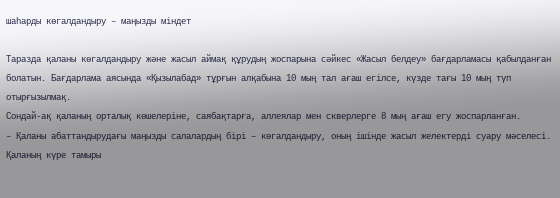шаһарды көгалдандыру – маңызды міндет

Таразда қаланы көгалдандыру және жасыл аймақ құрудың жоспарына сәйкес «Жасыл белдеу» бағдарламасы қабылданған болатын. Бағдарлама аясында «Қызылабад» тұрғын алқабына 10 мың тал ағаш егілсе, күзде тағы 10 мың түп отырғызылмақ.
Сондай-ақ қаланың орталық көшелеріне, саябақтарға, аллеялар мен скверлерге 8 мың ағаш егу жоспарланған.
– Қаланы абаттандырудағы маңызды салалардың бірі – көгалдандыру, оның ішінде жасыл желектерді суару мәселесі. Қаланың күре тамыры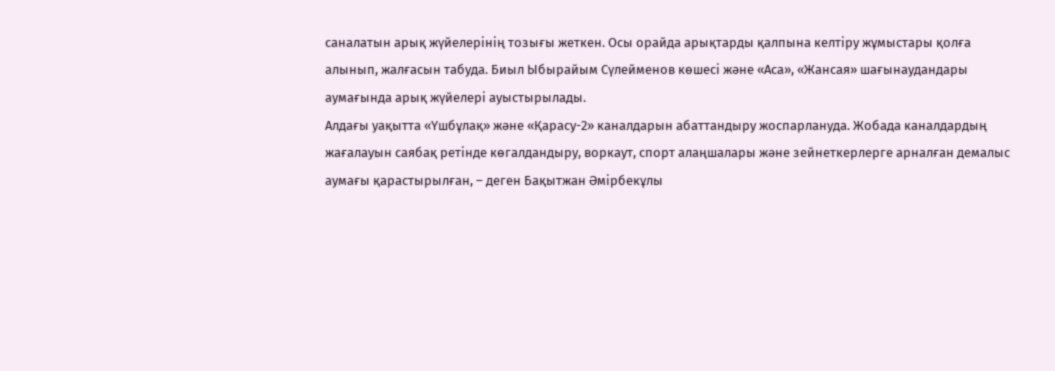саналатын арық жүйелерінің тозығы жеткен. Осы орайда арықтарды қалпына келтіру жұмыстары қолға алынып, жалғасын табуда. Биыл Ыбырайым Сүлейменов көшесі және «Аса», «Жансая» шағынаудандары аумағында арық жүйелері ауыстырылады.
Алдағы уақытта «Үшбұлақ» және «Қарасу-2» каналдарын абаттандыру жоспарлануда. Жобада каналдардың жағалауын саябақ ретінде көгалдандыру, воркаут, спорт алаңшалары және зейнеткерлерге арналған демалыс аумағы қарастырылған, – деген Бақытжан Әмірбекұлы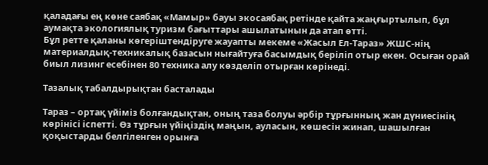қаладағы ең көне саябақ «Мамыр» бауы экосаябақ ретінде қайта жаңғыртылып, бұл аумақта экологиялық туризм бағыттары ашылатынын да атап өтті.
Бұл ретте қаланы көгеріштендіруге жауапты мекеме «Жасыл Ел-Тараз» ЖШС-нің материалдық-техникалық базасын нығайтуға басымдық беріліп отыр екен. Осыған орай биыл лизинг есебінен 80 техника алу көзделіп отырған көрінеді.

Тазалық табалдырықтан басталады

Тараз – ортақ үйіміз болғандықтан, оның таза болуы әрбір тұрғынның жан дүниесінің көрінісі іспетті. Өз тұрғын үйіңіздің маңын, ауласын, көшесін жинап, шашылған қоқыстарды белгіленген орынға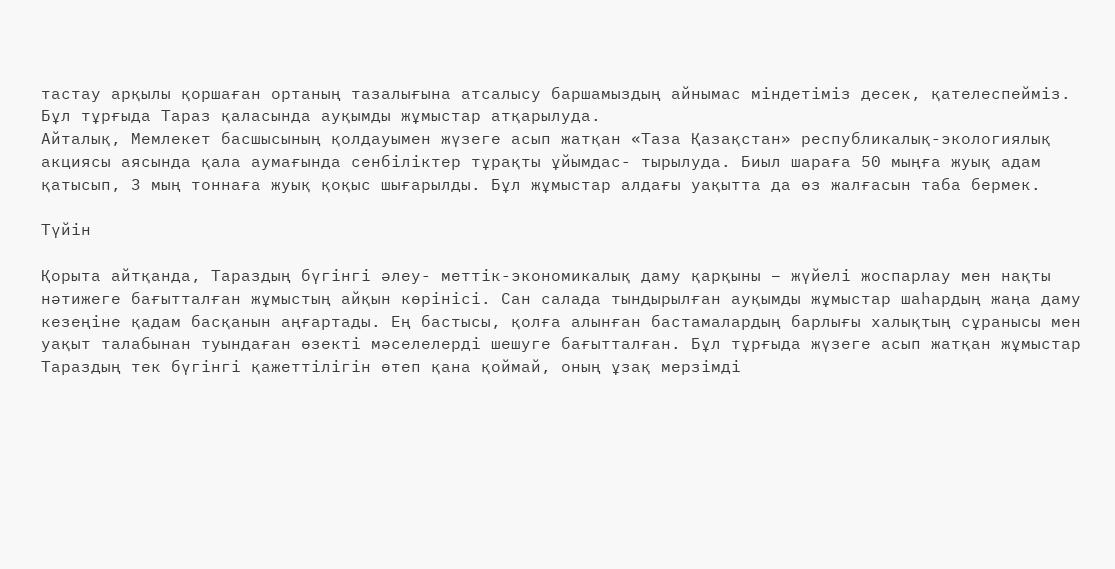тастау арқылы қоршаған ортаның тазалығына атсалысу баршамыздың айнымас міндетіміз десек, қателеспейміз. Бұл тұрғыда Тараз қаласында ауқымды жұмыстар атқарылуда.
Айталық, Мемлекет басшысының қолдауымен жүзеге асып жатқан «Таза Қазақстан» республикалық-экологиялық акциясы аясында қала аумағында сенбіліктер тұрақты ұйымдас- тырылуда. Биыл шараға 50 мыңға жуық адам қатысып, 3 мың тоннаға жуық қоқыс шығарылды. Бұл жұмыстар алдағы уақытта да өз жалғасын таба бермек.

Түйін

Қорыта айтқанда, Тараздың бүгінгі әлеу- меттік-экономикалық даму қарқыны – жүйелі жоспарлау мен нақты нәтижеге бағытталған жұмыстың айқын көрінісі. Сан салада тындырылған ауқымды жұмыстар шаһардың жаңа даму кезеңіне қадам басқанын аңғартады. Ең бастысы, қолға алынған бастамалардың барлығы халықтың сұранысы мен уақыт талабынан туындаған өзекті мәселелерді шешуге бағытталған. Бұл тұрғыда жүзеге асып жатқан жұмыстар Тараздың тек бүгінгі қажеттілігін өтеп қана қоймай, оның ұзақ мерзімді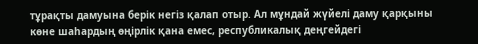тұрақты дамуына берік негіз қалап отыр. Ал мұндай жүйелі даму қарқыны көне шаһардың өңірлік қана емес, республикалық деңгейдегі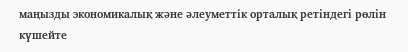маңызды экономикалық және әлеуметтік орталық ретіндегі рөлін күшейте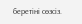беретіні сөзсіз.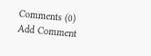Comments (0)
Add Comment